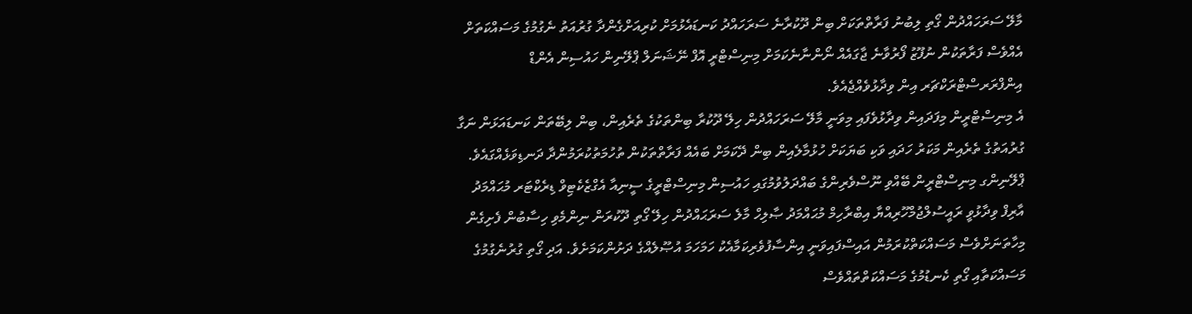މާލޭ ސަރަހައްދުން ގޯތި ލިބުނު ފަރާތްތަކަށް ބިން ދޫކުރާނެ ސަރަހައްދު ކަނޑައެޅުމަށް ކުރިއަށްގެންދާ ގުރުއަތު ނެގުމުގެ މަސައްކަތަށް އެއްވެސް ފަރާތަކުން ނުފޫޒު ފޯރުވާނެ ޖާގައެއް ނޯންނާނެކަމަށް މިނިސްޓްރީ އޮފް ނޭޝަނަލް ޕްލޭނިން ހައުސިން އެންޑް އިންފްރަރސްޓްރަކްޗަރ އިން ވިދާޅުވެއްޖެއެވެ.
އެ މިނިސްޓްރީން މިފަދައިން ވިދާޅުވެފައި މިވަނީ މާލޭ ސަރަހައްދުން ހިލޭ ދޫކުރާ ބިންތަކުގެ ތެރެއިން، ބިން ލިބޭތަން ކަނޑައަޅަން ނަގާ ގުރުއަތުގެ ތެރެއިން މަކަރު ހަދައި ވަކި ބަޔަކަށް ހުޅުމާލެއިން ބިން ދޭކަމަށް ބައެއް ފަރާތްތަކުން ތުހުމަތުކުރަމުންދާ ދަނޑިވަޅެއްގައެވެ.
ޕްލޭނިންގ މިނިސްޓްރީން ބޭއްވި ނޫސްވެރިންގެ ބައްދަލުވުމުގައި ހައުސިން މިނިސްޓްރީގެ ސީނިއާ އެގްޒެކެޓިވް ޑިރެކްޓަރ މުޙައްމަދު އާރިފް ވިދާޅުވީ ރައީސުލްޖުމްހޫރިއްޔާ އިބްރާހިމް މުޙައްމަދު ޞާލިހް މާލެ ސަރަޙައްދުން ހިލޭ ގޯތި ދޫކުރަން ނިންމެވި ހިސާބުން ފެށިގެން މިހާތަނަށްވެސް މަސައްކަތްކުރަމުން އައިސްފައިވަނީ އިންސާފުވެރިކަމާއެކު ހަމަހަމަ އުޞޫލެއްގެ ދަށުންކަމަށެވެ. އަދި ގޯތި ގުރުނެގުމުގެ މަސައްކަތާއި ގޯތި ކެނޑުމުގެ މަސައްކަތްތައްވެސް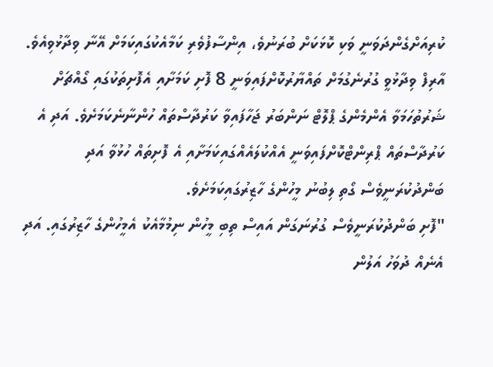ކުރިއަށްގެންދަވަނީ ވަކި ކޮޅަކަށް ބުރަނުވެ، އިންސާފުވެރި ކަމާއެކުގައިކަމަށް އޭނާ ވިދާޅުވިއެވެ.
އާރިފް ވިދާޅުވީ ގުރުނެގުމަށް ތައްޔާރުކޮށްފައިވަނީ 8 ފޮށި ކަމަށާއި އެފޮށިތަކުގައި ގޯއްޗަށް ޝަރުތުހަމަވާ އެންމެންގެ ޕްލޮޓް ނަންބަރު ޖަހާފައިވާ ކަރުދާސްތައް ހުންނާނެކަމަށެވެ. އަދި އެ ކަރުދާސްތައް ޕްރިންޓްކޮށްފައިވަނީ އެއްކުލައެއްގައިކަމަށާއި އެ ފޮށިތައް ހުޅުވާ އަދި ބަންދުކުރަނީވެސް ގޯތި ލިބުނު މީހުންގެ ހާޒިރުގައިކަމަށެވެ.
"ފޮށި ބަންދުކުރަނީވެސް ގުރުނަގަން އައިސް ތިބި މީހުން ނިމުމާއެކު އެމީހުންގެ ހާޒިރުގައި. އަދި އެނެއް ދުވަހު އަލުން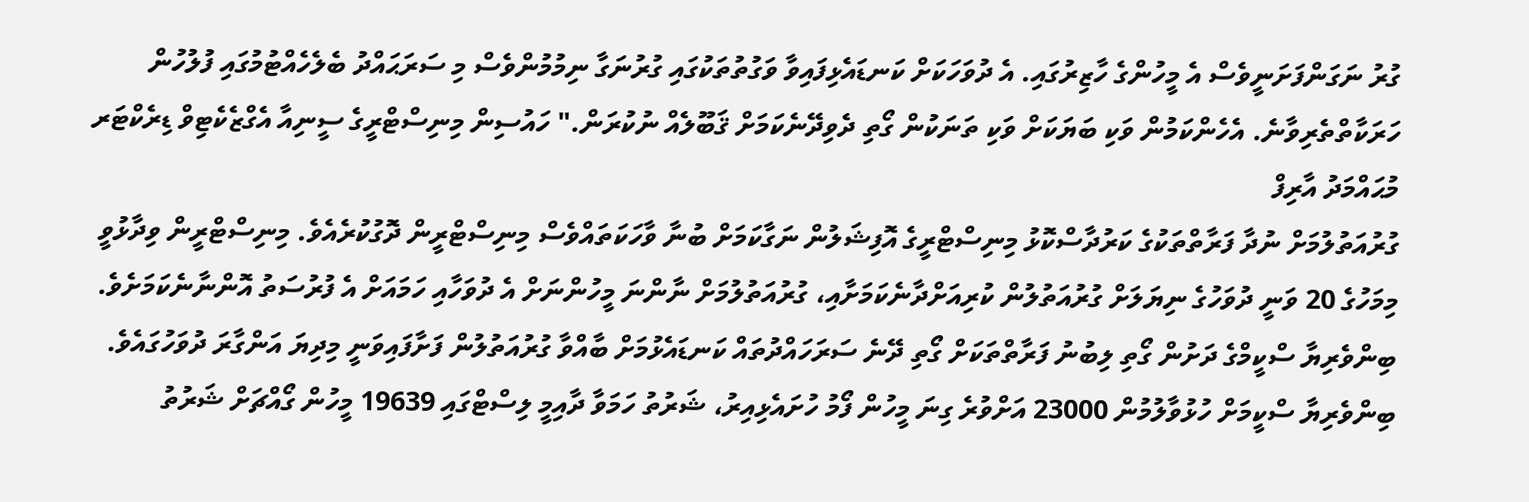ގުރު ނަގަންފަށަނީވެސް އެ މީހުންގެ ހާޒިރުގައި. އެ ދުވަހަކަށް ކަނޑައެޅިފައިވާ ވަގުތުތަކުގައި ގުރުނަގާ ނިމުމުންވެސް މި ސަރަޙައްދު ބެލެހެއްޓުމުގައި ފުލުހުން ހަރަކާތްތެރިވާނެ. އެހެންކަމުން ވަކި ބަޔަކަށް ވަކި ތަނަކުން ގޯތި ދެވިދޭނެކަމަށް ޤަބޫލެއް ނުކުރަން." ހައުސިން މިނިސްޓްރީގެ ސީނިއާ އެގްޒެކެޓިވް ޑިރެކްޓަރ މުޙައްމަދު އާރިފް
ގުރުއަތުލުމަށް ނުދާ ފަރާތްތަކުގެ ކަރުދާސްކޮޅު މިނިސްޓްރީގެ އޮފިޝަލުން ނަގާކަމަށް ބުނާ ވާހަކަތައްވެސް މިނިސްޓްރީން ދޮގުކުރެއެވެ. މިނިސްޓްރީން ވިދާޅުވީ މިމަހުގެ 20 ވަނީ ދުވަހުގެ ނިޔަލަށް ގުރުއަތުލުން ކުރިއަށްދާނެކަމަށާއި، ގުރުއަތުލުމަށް ނާންނަ މީހުންނަށް އެ ދުވަހާއި ހަމައަށް އެ ފުރުސަތު އޮންނާނެކަމަށެވެ.
ބިންވެރިޔާ ސްކީމްގެ ދަށުން ގޯތި ލިބުނު ފަރާތްތަކަށް ގޯތި ދޭނެ ސަރަހައްދުތައް ކަނޑައެޅުމަށް ބާއްވާ ގުރުއަތުލުން ފަށާފައިވަނީ މިދިޔަ އަންގާރަ ދުވަހުގައެވެ. ބިންވެރިޔާ ސްކީމަށް ހުޅުވާލުމުން 23000 އަށްވުރެ ގިނަ މީހުން ފޯމު ހުށައެޅިއިރު، ޝަރުތު ހަމަވާ ދާއިމީ ލިސްޓްގައި 19639 މީހުން ގޯއްޗަށް ޝަރުތު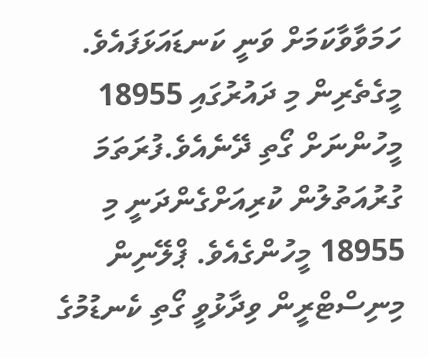ހަމަވާވާކަމަށް ވަނީ ކަނޑައަޅަފައެވެ. މީގެތެރިން މި ދައުރުގައި 18955 މީހުންނަށް ގޯތި ދޭނެއެވެ.ފުރަތަމަ ގުރުއަތުލުން ކުރިއަށްގެންދަނީ މި 18955 މީހުންގެއެވެ. ޕްލޭނިން މިނިސްޓްރީން ވިދާޅުވީ ގޯތި ކެނޑުމުގެ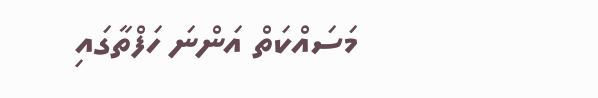މަސައްކަތް އަންނަ ހަފްތާގައި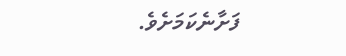ފަށާނެކަމަށެވެ.